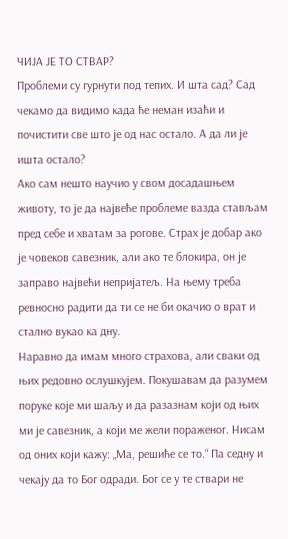ЧИЈА ЈЕ ТО СТВАР?
Проблеми су гурнути под тепих. И шта сад? Сад чекамо да видимо када ће неман изаћи и почистити све што је од нас остало. А да ли је ишта остало?
Ако сам нешто научио у свом досадашњем животу, то је да највеће проблеме вазда стављам пред себе и хватам за рогове. Страх је добар ако је човеков савезник, али ако те блокира, он је заправо највећи непријатељ. На њему треба ревносно радити да ти се не би окачио о врат и стално вукао ка дну.
Наравно да имам много страхова, али сваки од њих редовно ослушкујем. Покушавам да разумем поруке које ми шаљу и да разазнам који од њих ми је савезник, а који ме жели пораженог. Нисам од оних који кажу: „Ма, решиће се то.“ Па седну и чекају да то Бог одради. Бог се у те ствари не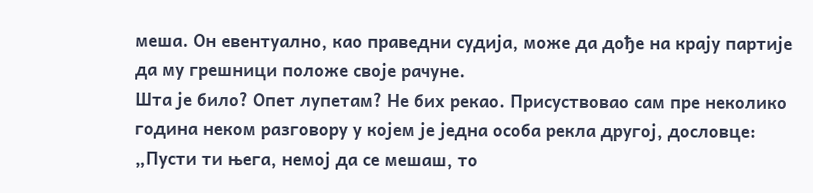меша. Он евентуално, као праведни судија, може да дође на крају партије да му грешници положе своје рачуне.
Шта је било? Опет лупетам? Не бих рекао. Присуствовао сам пре неколико година неком разговору у којем је једна особа рекла другој, дословце: „Пусти ти њега, немој да се мешаш, то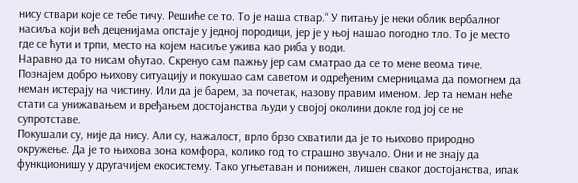нису ствари које се тебе тичу. Решиће се то. То је наша ствар.“ У питању је неки облик вербалног насиља који већ деценијама опстаје у једној породици, јер је у њој нашао погодно тло. То је место где се ћути и трпи, место на којем насиље ужива као риба у води.
Наравно да то нисам оћутао. Скренуо сам пажњу јер сам сматрао да се то мене веома тиче. Познајем добро њихову ситуацију и покушао сам саветом и одређеним смерницама да помогнем да неман истерају на чистину. Или да је барем, за почетак, назову правим именом. Јер та неман неће стати са унижавањем и вређањем достојанства људи у својој околини докле год јој се не супротставе.
Покушали су, није да нису. Али су, нажалост, врло брзо схватили да је то њихово природно окружење. Да је то њихова зона комфора, колико год то страшно звучало. Они и не знају да функционишу у другачијем екосистему. Тако угњетаван и понижен, лишен сваког достојанства, ипак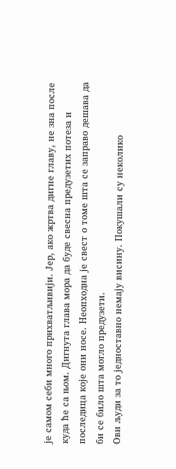је самом себи много прихватљивији. Јер, ако жртва дигне главу, не зна после куда ће са њом. Дигнута глава мора да буде свесна предузетих потеза и последица које они носе. Неопходна је свест о томе шта се заправо дешава да би се било шта могло предузети.
Ови људи за то једноставно немају висину. Покушали су неколико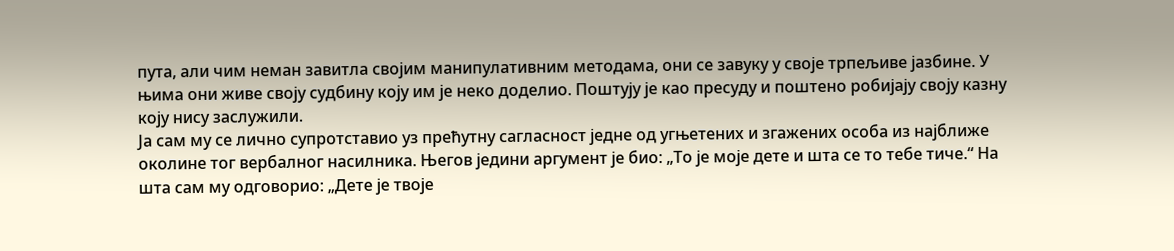пута, али чим неман завитла својим манипулативним методама, они се завуку у своје трпељиве јазбине. У њима они живе своју судбину коју им је неко доделио. Поштују је као пресуду и поштено робијају своју казну коју нису заслужили.
Ја сам му се лично супротставио уз прећутну сагласност једне од угњетених и згажених особа из најближе околине тог вербалног насилника. Његов једини аргумент је био: „То је моје дете и шта се то тебе тиче.“ На шта сам му одговорио: „Дете је твоје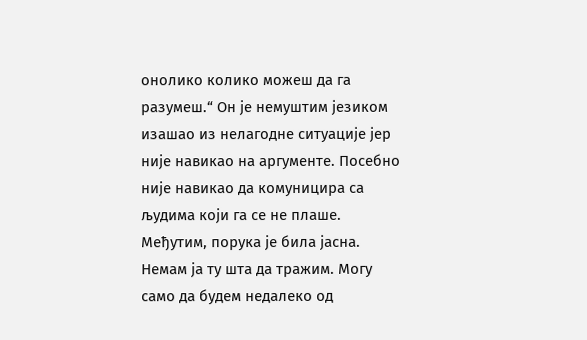онолико колико можеш да га разумеш.“ Он је немуштим језиком изашао из нелагодне ситуације јер није навикао на аргументе. Посебно није навикао да комуницира са људима који га се не плаше.
Међутим, порука је била јасна. Немам ја ту шта да тражим. Могу само да будем недалеко од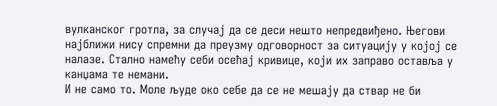вулканског гротла, за случај да се деси нешто непредвиђено. Његови најближи нису спремни да преузму одговорност за ситуацију у којој се налазе. Стално намећу себи осећај кривице, који их заправо оставља у канџама те немани.
И не само то. Моле људе око себе да се не мешају да ствар не би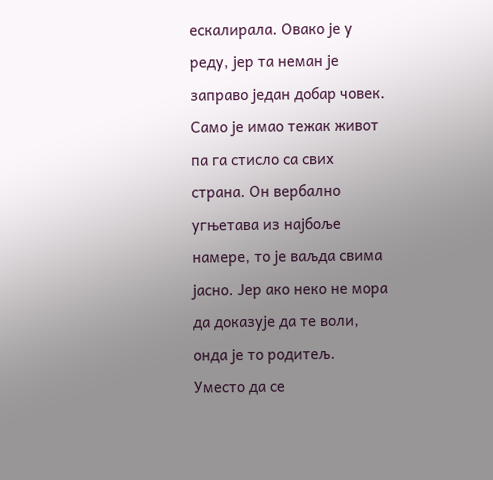ескалирала. Овако је у реду, јер та неман је заправо један добар човек. Само је имао тежак живот па га стисло са свих страна. Он вербално угњетава из најбоље намере, то је ваљда свима јасно. Јер ако неко не мора да доказује да те воли, онда је то родитељ.
Уместо да се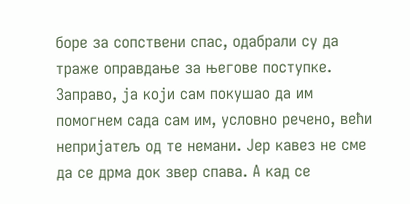боре за сопствени спас, одабрали су да траже оправдање за његове поступке.
Заправо, ја који сам покушао да им помогнем сада сам им, условно речено, већи непријатељ од те немани. Јер кавез не сме да се дрма док звер спава. А кад се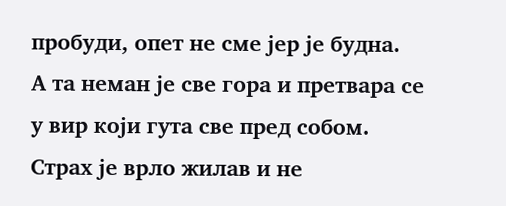пробуди, опет не сме јер је будна.
А та неман је све гора и претвара се у вир који гута све пред собом.
Страх је врло жилав и не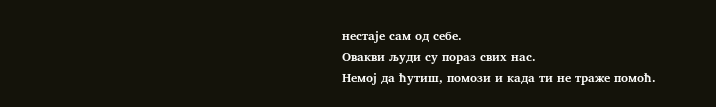нестаје сам од себе.
Овакви људи су пораз свих нас.
Немој да ћутиш, помози и када ти не траже помоћ.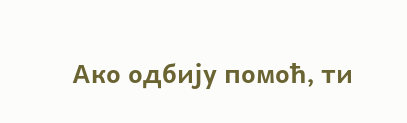Ако одбију помоћ, ти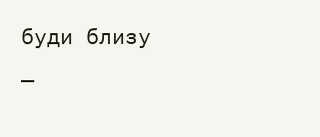буди близу —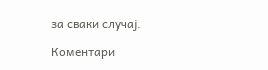за сваки случај.

Коментари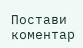Постави коментар